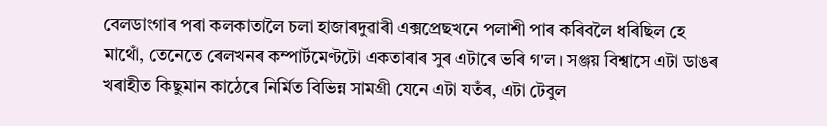বেলডাংগাৰ পৰা কলকাতালৈ চলা হাজাৰদুৱাৰী এক্সপ্ৰেছখনে পলাশী পাৰ কৰিবলৈ ধৰিছিল হে মাথোঁ, তেনেতে ৰেলখনৰ কম্পাৰ্টমেণ্টটো একতাৰাৰ সুৰ এটাৰে ভৰি গ'ল। সঞ্জয় বিশ্বাসে এটা ডাঙৰ খৰাহীত কিছুমান কাঠেৰে নিৰ্মিত বিভিন্ন সামগ্ৰী যেনে এটা যতঁৰ, এটা টেবুল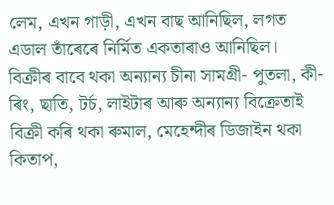লেম, এখন গাড়ী, এখন বাছ আনিছিল, লগত এডাল তাঁৰেৰে নিৰ্মিত একতাৰাও আনিছিল।
বিক্ৰীৰ বাবে থকা অন্যান্য চীনা সামগ্ৰী- পুতলা, কী-ৰিং, ছাতি, টৰ্চ, লাইটাৰ আৰু অন্যান্য বিক্ৰেতাই বিক্ৰী কৰি থকা ৰুমাল, মেহেন্দীৰ ডিজাইন থকা কিতাপ,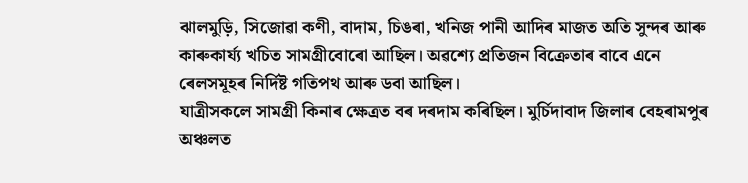ঝালমুড়ি, সিজোৱা কণী, বাদাম, চিঙৰা, খনিজ পানী আদিৰ মাজত অতি সুন্দৰ আৰু কাৰুকাৰ্য্য খচিত সামগ্ৰীবোৰো আছিল। অৱশ্যে প্ৰতিজন বিক্ৰেতাৰ বাবে এনে ৰেলসমূহৰ নিৰ্দিষ্ট গতিপথ আৰু ডবা আছিল।
যাত্ৰীসকলে সামগ্ৰী কিনাৰ ক্ষেত্ৰত বৰ দৰদাম কৰিছিল। মুৰ্চিদাবাদ জিলাৰ বেহৰামপুৰ অঞ্চলত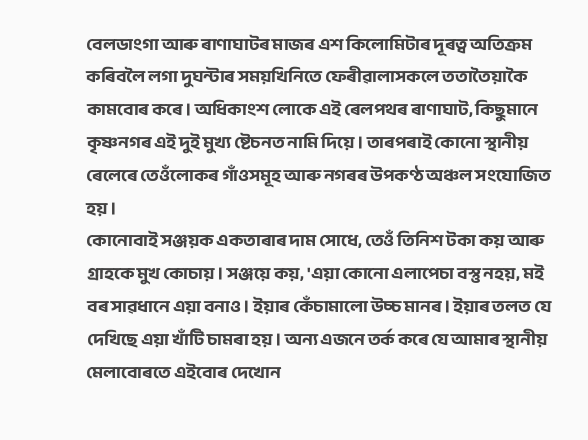বেলডাংগা আৰু ৰাণাঘাটৰ মাজৰ এশ কিলোমিটাৰ দূৰত্ব অতিক্ৰম কৰিবলৈ লগা দুঘন্টাৰ সময়খিনিতে ফেৰীৱালাসকলে ততাতৈয়াকৈ কামবোৰ কৰে। অধিকাংশ লোকে এই ৰেলপথৰ ৰাণাঘাট, কিছুমানে কৃষ্ণনগৰ এই দুই মুখ্য ষ্টেচনত নামি দিয়ে। তাৰপৰাই কোনো স্থানীয় ৰেলেৰে তেওঁলোকৰ গাঁওসমূহ আৰু নগৰৰ উপকণ্ঠ অঞ্চল সংযোজিত হয়।
কোনোবাই সঞ্জয়ক একতাৰাৰ দাম সোধে, তেওঁ তিনিশ টকা কয় আৰু গ্ৰাহকে মুখ কোচায়। সঞ্জয়ে কয়, 'এয়া কোনো এলাপেচা বস্তু নহয়, মই বৰ সাৱধানে এয়া বনাও। ইয়াৰ কেঁচামালো উচ্চ মানৰ। ইয়াৰ তলত যে দেখিছে এয়া খাঁটি চামৰা হয়। অন্য এজনে তৰ্ক কৰে যে আমাৰ স্থানীয় মেলাবোৰতে এইবোৰ দেখোন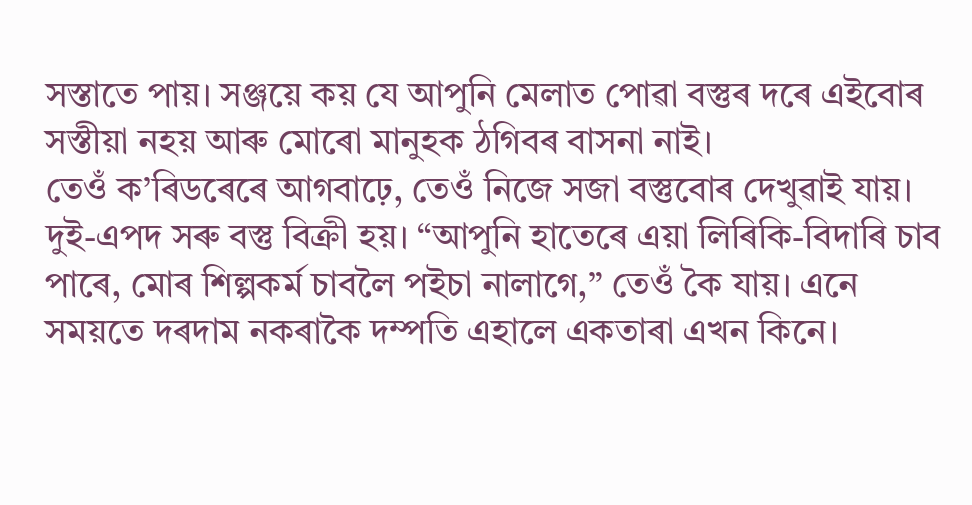সস্তাতে পায়। সঞ্জয়ে কয় যে আপুনি মেলাত পোৱা বস্তুৰ দৰে এইবোৰ সস্তীয়া নহয় আৰু মোৰো মানুহক ঠগিবৰ বাসনা নাই।
তেওঁ ক’ৰিডৰেৰে আগবাঢ়ে, তেওঁ নিজে সজা বস্তুবোৰ দেখুৱাই যায়। দুই-এপদ সৰু বস্তু বিক্ৰী হয়। “আপুনি হাতেৰে এয়া লিৰিকি-বিদাৰি চাব পাৰে, মোৰ শিল্পকৰ্ম চাবলৈ পইচা নালাগে,” তেওঁ কৈ যায়। এনে সময়তে দৰদাম নকৰাকৈ দম্পতি এহালে একতাৰা এখন কিনে।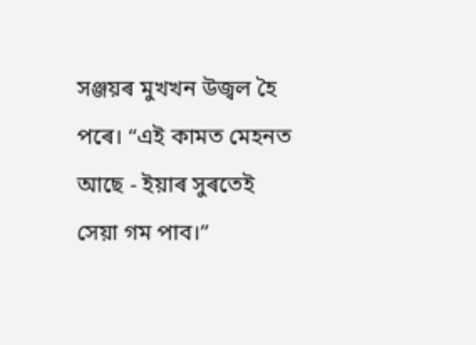সঞ্জয়ৰ মুখখন উজ্বল হৈ পৰে। “এই কামত মেহনত আছে - ইয়াৰ সুৰতেই সেয়া গম পাব।”